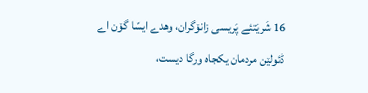16 شَریَتئے پَریسی زانۆگران، وهدے ایسّا گۆن اے ڈئولێن مردمان یکجاه ورگا دیست،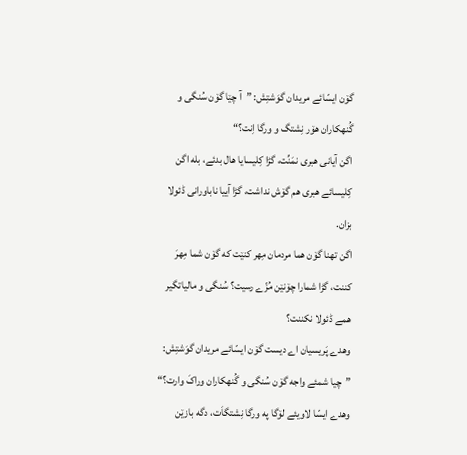گۆن ایسّائے مریدان گوَشتِش: ”آ چێا گۆن سُنگی و گُنهکاران هۆر نِشتگ و ورگا اِنت؟“
اگن آیانی هبری نمَنِّت، گڑا کِلیسایا هال بدئے، بله اگن کِلیسائے هبری هم گۆش نداشت، گڑا آییا ناباورانی ڈئولا بزان.
اگن تهنا گۆن هما مردمان مِهر کنێت که گۆن شما مِهرَ کننت، گڑا شمارا چۆنێن مُزّے رسیت؟ سُنگی و مالیاتگیر همے ڈئولا نکننت؟
وهدے پَریسیان اے دیست گۆن ایسّائے مریدان گوَشتِش: ”چیا شمئے واجه گۆن سُنگی و گُنهکاران وراکَ وارت؟“
وهدے ایسّا لاویئے لۆگا په ورگا نِشتگاَت، دگه بازێن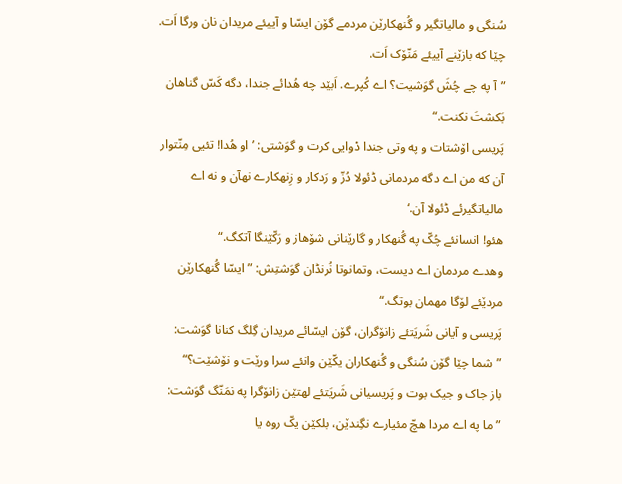سُنگی و مالیاتگیر و گُنهکارێن مردمے گۆن ایسّا و آییئے مریدان نان ورگا اَت. چێا که بازێنے آییئے مَنّۆک اَت.
”آ په چے چُشَ گوَشیت؟ اے کُپرے. اَبێد چه هُدائے جندا، دگه کَسّ گناهان بَکشتَ نکنت.“
پَریسی اۆشتات و په وتی جندا دْوایی کرت و گوَشتی: ’او هُدا! تئیی مِنّتوار آن که من اے دگه مردمانی ڈئولا دُزّ و رَدکار و زِنهکارے نهآن و نه اے مالیاتگیرئے ڈئولا آن.‘
هئو! انسانئے چُکّ په گُنهکار و گارێنانی شۆهاز و رَکّێنگا آتکگ.“
وهدے مردمان اے دیست، وتمانوتا نُرنڈان گوَشتِش: ”ایسّا گُنهکارێن مردێئے لۆگا مهمان بوتگ.“
پَریسی و آیانی شَریَتئے زانۆگران، گۆن ایسّائے مریدان گِلگ کنانا گوَشت: ”شما چێا گۆن سُنگی و گُنهکاران یکّێن وانئے سرا ورێت و نۆشێت؟“
باز جاک و جیک بوت و پَریسیانی شَریَتئے لهتێن زانۆگرا په نمَنّگ گوَشت: ”ما په اے مردا هچّ مئیارے نگِندێن، بلکێن یکّ روه یا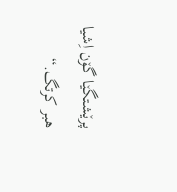پرێشتگێا گۆن اِشیا هبر کرتگ.“